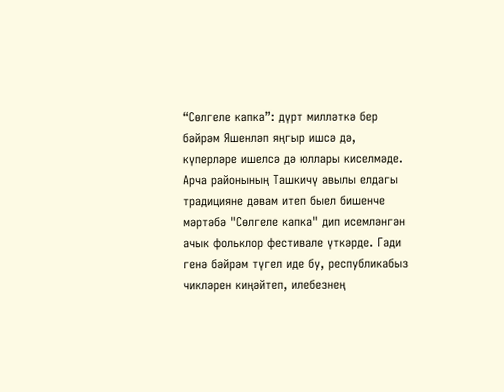“Сөлгеле капка”: дүрт милләткә бер бәйрәм Яшенләп яңгыр ишсә дә, күперләре ишелсә дә юллары киселмәде.
Арча районының Ташкичү авылы елдагы традицияне дәвам итеп быел бишенче мәртәбә "Сөлгеле капка" дип исемләнгән ачык фольклор фестивале үткәрде. Гади генә бәйрәм түгел иде бу, республикабыз чикләрен киңәйтеп, илебезнең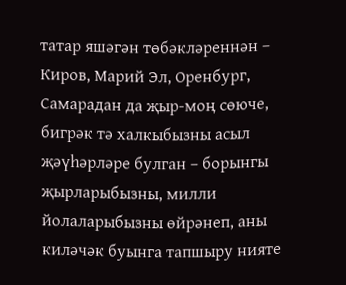татар яшәгән төбәкләреннән – Киров, Марий Эл, Оренбург, Самарадан да җыр-моң сөюче, бигрәк тә халкыбызны асыл җәүһәрләре булган – борынгы җырларыбызны, милли йолаларыбызны өйрәнеп, аны киләчәк буынга тапшыру нияте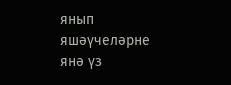янып яшәүчеләрне янә үз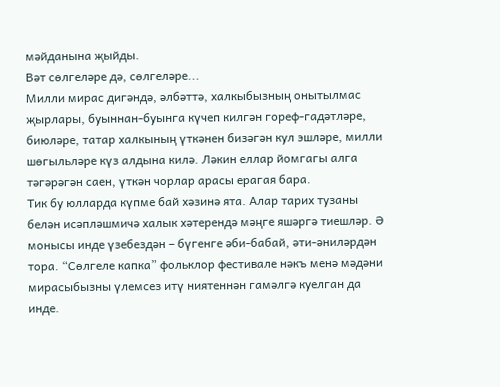мәйданына җыйды.
Вәт сөлгеләре дә, сөлгеләре...
Милли мирас дигәндә, әлбәттә, халкыбызның онытылмас җырлары, буыннан-буынга күчеп килгән гореф-гадәтләре, биюләре, татар халкының үткәнен бизәгән кул эшләре, милли шөгыльләре күз алдына килә. Ләкин еллар йомгагы алга тәгәрәгән саен, үткән чорлар арасы ерагая бара.
Тик бу юлларда күпме бай хәзинә ята. Алар тарих тузаны белән исәпләшмичә халык хәтерендә мәңге яшәргә тиешләр. Ә монысы инде үзебездән – бүгенге әби-бабай, әти-әниләрдән тора. “Сөлгеле капка” фольклор фестивале нәкъ менә мәдәни мирасыбызны үлемсез итү ниятеннән гамәлгә куелган да инде.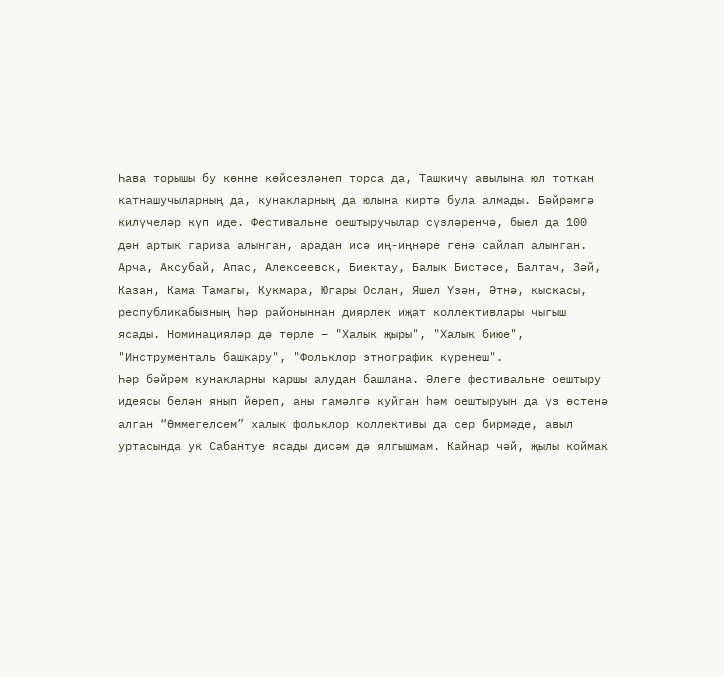Һава торышы бу көнне көйсезләнеп торса да, Ташкичү авылына юл тоткан катнашучыларның да, кунакларның да юлына киртә була алмады. Бәйрәмгә килүчеләр күп иде. Фестивальне оештыручылар сүзләренчә, быел да 100 дән артык гариза алынган, арадан исә иң-иңнәре генә сайлап алынган. Арча, Аксубай, Апас, Алексеевск, Биектау, Балык Бистәсе, Балтач, Зәй, Казан, Кама Тамагы, Кукмара, Югары Ослан, Яшел Үзән, Әтнә, кыскасы, республикабызның һәр районыннан диярлек иҗат коллективлары чыгыш ясады. Номинацияләр дә төрле – "Халык җыры", "Халык биюе", "Инструменталь башкару", "Фольклор этнографик күренеш".
Һәр бәйрәм кунакларны каршы алудан башлана. Әлеге фестивальне оештыру идеясы белән янып йөреп, аны гамәлгә куйган һәм оештыруын да үз өстенә алган “Өммегелсем” халык фольклор коллективы да сер бирмәде, авыл уртасында ук Сабантуе ясады дисәм дә ялгышмам. Кайнар чәй, җылы коймак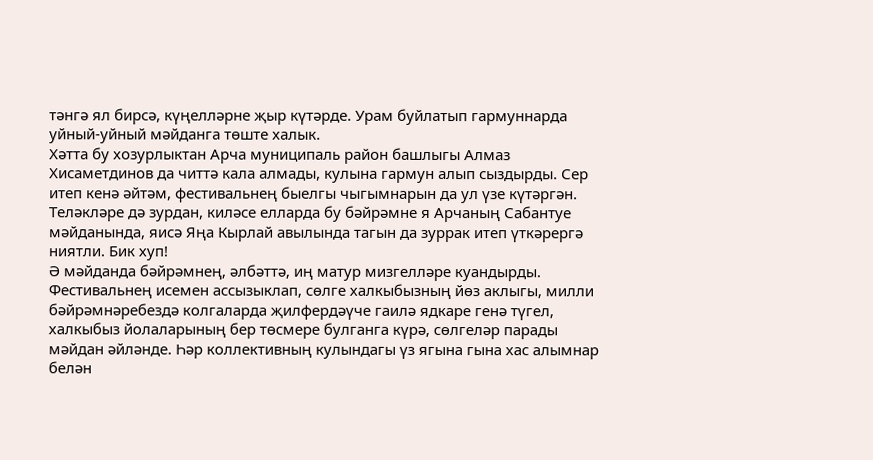тәнгә ял бирсә, күңелләрне җыр күтәрде. Урам буйлатып гармуннарда уйный-уйный мәйданга төште халык.
Хәтта бу хозурлыктан Арча муниципаль район башлыгы Алмаз Хисаметдинов да читтә кала алмады, кулына гармун алып сыздырды. Сер итеп кенә әйтәм, фестивальнең быелгы чыгымнарын да ул үзе күтәргән. Теләкләре дә зурдан, киләсе елларда бу бәйрәмне я Арчаның Сабантуе мәйданында, яисә Яңа Кырлай авылында тагын да зуррак итеп үткәрергә ниятли. Бик хуп!
Ә мәйданда бәйрәмнең, әлбәттә, иң матур мизгелләре куандырды. Фестивальнең исемен ассызыклап, сөлге халкыбызның йөз аклыгы, милли бәйрәмнәребездә колгаларда җилфердәүче гаилә ядкаре генә түгел, халкыбыз йолаларының бер төсмере булганга күрә, сөлгеләр парады мәйдан әйләнде. Һәр коллективның кулындагы үз ягына гына хас алымнар белән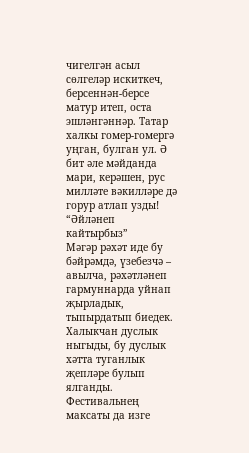чигелгән асыл сөлгеләр искиткеч, берсеннән-берсе матур итеп, оста эшләнгәннәр. Татар халкы гомер-гомергә уңган, булган ул. Ә бит әле мәйданда мари, керәшен, рус милләте вәкилләре дә горур атлап узды!
“Әйләнеп кайтырбыз”
Мәгәр рәхәт иде бу бәйрәмдә, үзебезчә – авылча, рәхәтләнеп гармуннарда уйнап җырладык, тыпырдатып биедек. Халыкчан дуслык ныгыды, бу дуслык хәтта туганлык җепләре булып ялганды.
Фестивальнең максаты да изге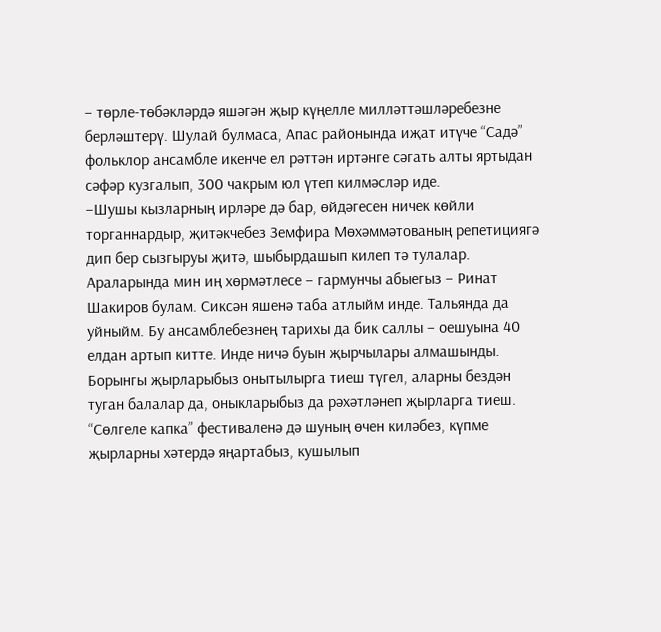– төрле-төбәкләрдә яшәгән җыр күңелле милләттәшләребезне берләштерү. Шулай булмаса, Апас районында иҗат итүче “Садә” фольклор ансамбле икенче ел рәттән иртәнге сәгать алты яртыдан сәфәр кузгалып, 300 чакрым юл үтеп килмәсләр иде.
–Шушы кызларның ирләре дә бар, өйдәгесен ничек көйли торганнардыр, җитәкчебез Земфира Мөхәммәтованың репетициягә дип бер сызгыруы җитә, шыбырдашып килеп тә тулалар.
Араларында мин иң хөрмәтлесе – гармунчы абыегыз – Ринат Шакиров булам. Сиксән яшенә таба атлыйм инде. Тальянда да уйныйм. Бу ансамблебезнең тарихы да бик саллы – оешуына 40 елдан артып китте. Инде ничә буын җырчылары алмашынды. Борынгы җырларыбыз онытылырга тиеш түгел, аларны бездән туган балалар да, оныкларыбыз да рәхәтләнеп җырларга тиеш. “Сөлгеле капка” фестиваленә дә шуның өчен киләбез, күпме җырларны хәтердә яңартабыз, кушылып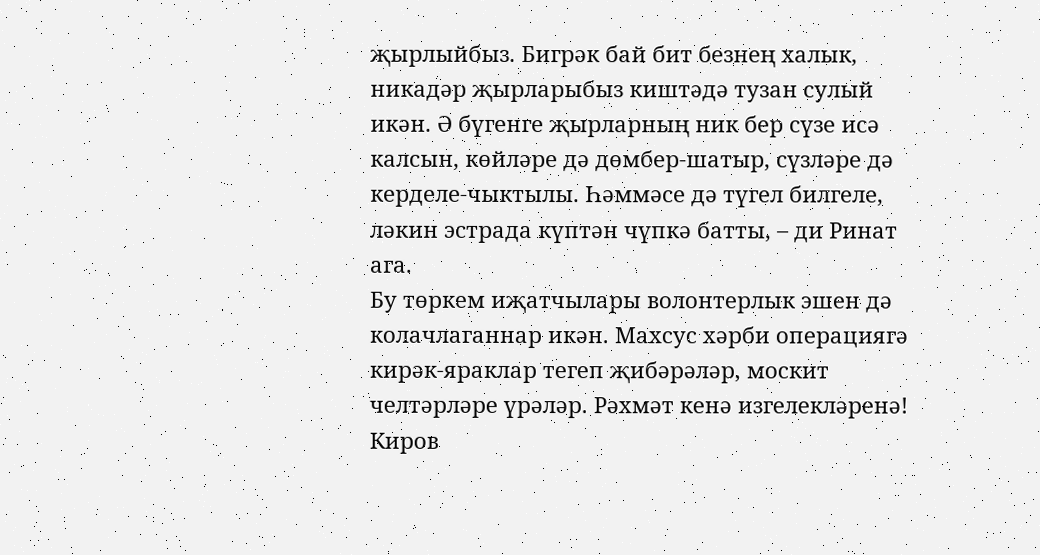җырлыйбыз. Бигрәк бай бит безнең халык, никадәр җырларыбыз киштәдә тузан сулый икән. Ә бүгенге җырларның ник бер сүзе исә калсын, көйләре дә дөмбер-шатыр, сүзләре дә керделе-чыктылы. Һәммәсе дә түгел билгеле, ләкин эстрада күптән чүпкә батты, – ди Ринат ага.
Бу төркем иҗатчылары волонтерлык эшен дә колачлаганнар икән. Махсус хәрби операциягә кирәк-яраклар тегеп җибәрәләр, москит челтәрләре үрәләр. Рәхмәт кенә изгелекләренә!
Киров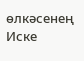өлкәсенең Иске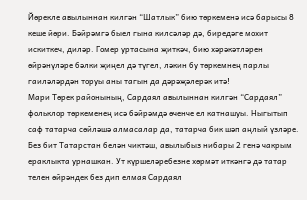Йөрекле авылыннан килгән “Шатлык” бию төркеменә исә барысы 8 кеше йөри. Бәйрәмгә быел гына килсәләр дә, биредәге мохит искиткеч, диләр. Гомер уртасына җиткәч, бию хәрәкәтләрен өйрәнүләре бәлки җиңел дә түгел, ләкин бу төркемнең парлы гаиләләрдән торуы аны тагын да дәрәҗәлерәк итә!
Мари Төрек районының, Сардаял авылыннан килгән “Сардаял” фольклор төркеменең исә бәйрәмдә өченче ел катнашуы. Ныгытып саф татарча сөйләшә алмасалар да, татарча бик шәп аңлый үзләре. Без бит Татарстан белән чиктәш, авылыбыз нибары 2 генә чакрым ераклыкта урнашкан. Ут күршеләребезне хөрмәт иткәнгә дә татар телен өйрәндек без дип елмая Сардаял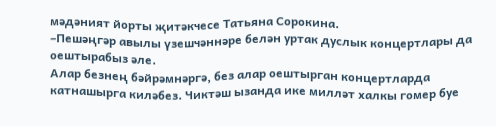мәдәният йорты җитәкчесе Татьяна Сорокина.
–Пешәңгәр авылы үзешчәннәре белән уртак дуслык концертлары да оештырабыз әле.
Алар безнең бәйрәмнәргә, без алар оештырган концертларда катнашырга киләбез. Чиктәш ызанда ике милләт халкы гомер буе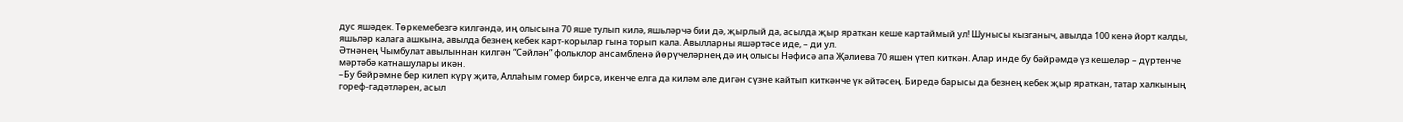дус яшәдек. Төркемебезгә килгәндә, иң олысына 70 яше тулып килә, яшьләрчә бии дә, җырлый да, асылда җыр яраткан кеше картаймый ул! Шунысы кызганыч, авылда 100 кенә йорт калды, яшьләр калага ашкына, авылда безнең кебек карт-корылар гына торып кала. Авылларны яшәртәсе иде, – ди ул.
Әтнәнең Чымбулат авылыннан килгән “Сәйлән” фольклор ансамбленә йөрүчеләрнең дә иң олысы Нәфисә апа Җәлиева 70 яшен үтеп киткән. Алар инде бу бәйрәмдә үз кешеләр – дүртенче мәртәбә катнашулары икән.
–Бу бәйрәмне бер килеп күрү җитә, Аллаһым гомер бирсә, икенче елга да киләм әле дигән сүзне кайтып киткәнче үк әйтәсең. Биредә барысы да безнең кебек җыр яраткан, татар халкының гореф-гадәтләрен, асыл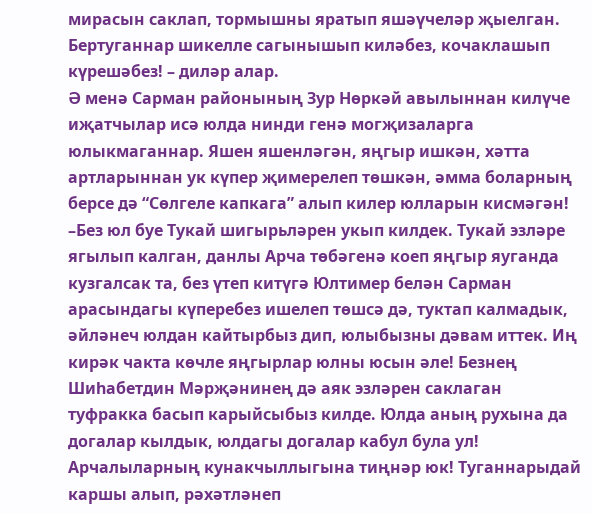мирасын саклап, тормышны яратып яшәүчеләр җыелган. Бертуганнар шикелле сагынышып киләбез, кочаклашып күрешәбез! – диләр алар.
Ә менә Сарман районының Зур Нөркәй авылыннан килүче иҗатчылар исә юлда нинди генә могҗизаларга юлыкмаганнар. Яшен яшенләгән, яңгыр ишкән, хәтта артларыннан ук күпер җимерелеп төшкән, әмма боларның берсе дә “Сөлгеле капкага” алып килер юлларын кисмәгән!
–Без юл буе Тукай шигырьләрен укып килдек. Тукай эзләре ягылып калган, данлы Арча төбәгенә коеп яңгыр яуганда кузгалсак та, без үтеп китүгә Юлтимер белән Сарман арасындагы күперебез ишелеп төшсә дә, туктап калмадык, әйләнеч юлдан кайтырбыз дип, юлыбызны дәвам иттек. Иң кирәк чакта көчле яңгырлар юлны юсын әле! Безнең Шиһабетдин Мәрҗәнинең дә аяк эзләрен саклаган туфракка басып карыйсыбыз килде. Юлда аның рухына да догалар кылдык, юлдагы догалар кабул була ул! Арчалыларның кунакчыллыгына тиңнәр юк! Туганнарыдай каршы алып, рәхәтләнеп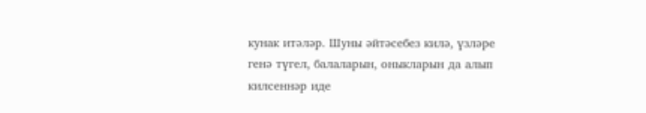кунак итәләр. Шуны әйтәсебез килә, үзләре генә түгел, балаларын, оныкларын да алып килсеннәр иде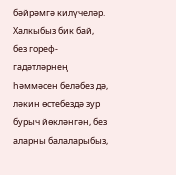бәйрәмгә килүчеләр. Халкыбыз бик бай, без гореф-гадәтләрнең һәммәсен беләбез дә, ләкин өстебездә зур бурыч йөкләнгән, без аларны балаларыбыз,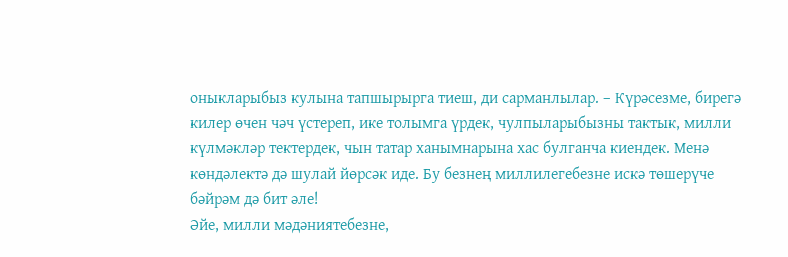оныкларыбыз кулына тапшырырга тиеш, ди сарманлылар. – Күрәсезме, бирегә килер өчен чәч үстереп, ике толымга үрдек, чулпыларыбызны тактык, милли күлмәкләр тектердек, чын татар ханымнарына хас булганча киендек. Менә көндәлектә дә шулай йөрсәк иде. Бу безнең миллилегебезне искә төшерүче бәйрәм дә бит әле!
Әйе, милли мәдәниятебезне,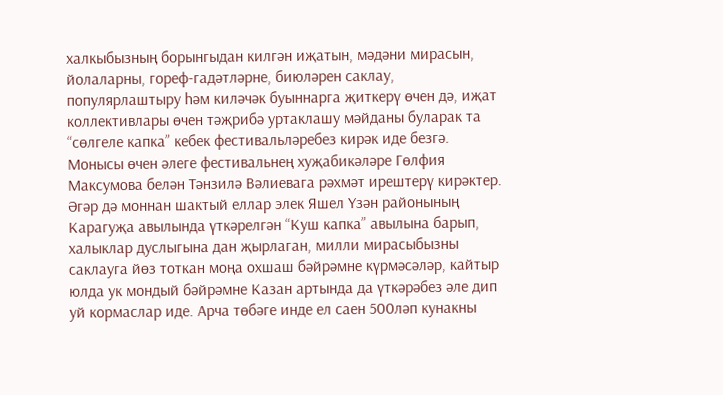халкыбызның борынгыдан килгән иҗатын, мәдәни мирасын, йолаларны, гореф-гадәтләрне, биюләрен саклау, популярлаштыру һәм киләчәк буыннарга җиткерү өчен дә, иҗат коллективлары өчен тәҗрибә уртаклашу мәйданы буларак та “сөлгеле капка” кебек фестивальләребез кирәк иде безгә. Монысы өчен әлеге фестивальнең хуҗабикәләре Гөлфия Максумова белән Тәнзилә Вәлиевага рәхмәт ирештерү кирәктер.
Әгәр дә моннан шактый еллар элек Яшел Үзән районының Карагуҗа авылында үткәрелгән “Куш капка” авылына барып, халыклар дуслыгына дан җырлаган, милли мирасыбызны саклауга йөз тоткан моңа охшаш бәйрәмне күрмәсәләр, кайтыр юлда ук мондый бәйрәмне Казан артында да үткәрәбез әле дип уй кормаслар иде. Арча төбәге инде ел саен 500ләп кунакны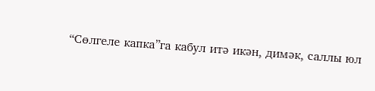“Сөлгеле капка”га кабул итә икән, димәк, саллы юл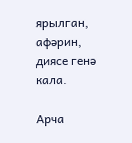ярылган, афәрин, диясе генә кала.

Арча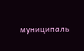муниципаль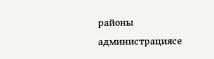районы администрациясе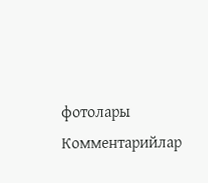фотолары
Комментарийлар